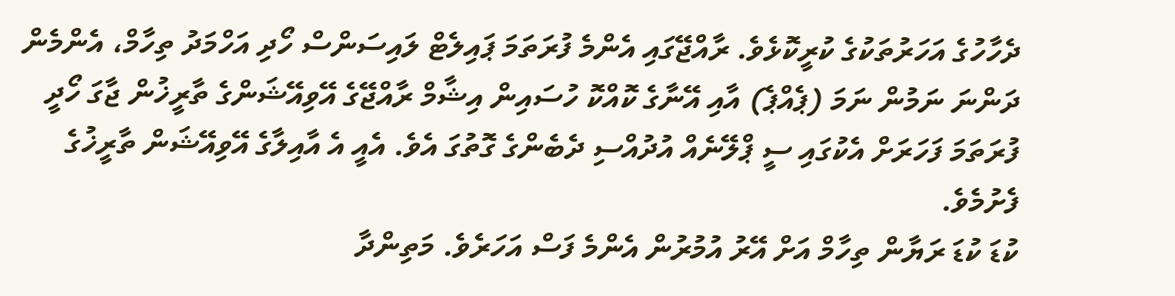ދެހާހުގެ އަހަރުތަކުގެ ކުރީކޮޅެވެ. ރާއްޖޭގައި އެންމެ ފުރަތަމަ ޕައިލެޓް ލައިސަންސް ހޯދި އަހްމަދު ތިހާމް، އެންމެން ދަންނަ ނަމުން ނަމަ (ޕެއްޕެ) އާއި އޭނާގެ ކޮއްކޮ ހުސައިން އިޝާމް ރާއްޖޭގެ އޭވިއޭޝަންގެ ތާރީޚުން ޖާގަ ހޯދީ ފުރަތަމަ ފަހަރަށް އެކުގައި ސީ ޕްލޭނެއް އުދުއްސި ދެބެންގެ ގޮތުގަ އެވެ. އެއީ އެ އާއިލާގެ އޭވިއޭޝަން ތާރީޚުގެ ފެށުމެވެ.
ކުޑަ ކުޑަ ރަޔާން ތިހާމް އަށް އޭރު އުމުރުން އެންމެ ފަސް އަހަރެވެ. މަތިންދާ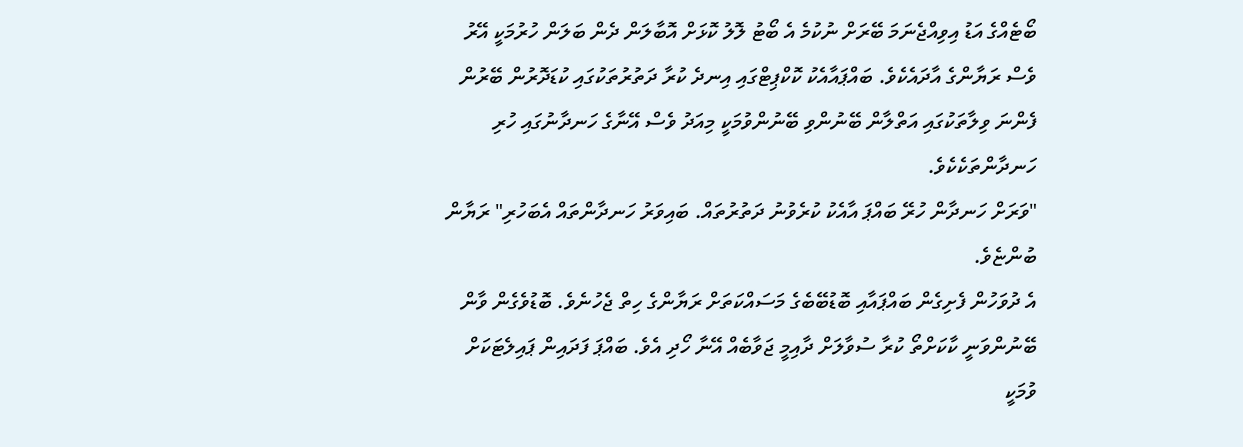ބޯޓެއްގެ އަޑު އިވިއްޖެނަމަ ބޭރަށް ނުކުމެ އެ ބޯޓު ލޮލު ކޮޅަށް އޮބާލަން ދެން ބަލަން ހުރުމަކީ އޭރު ވެސް ރަޔާންގެ އާދައެކެވެ. ބައްޕައާއެކު ކޮކްޕިޓްގައި އިނދެ ކުރާ ދަތުރުތަކުގައި ކުޑަދޮރުން ބޭރުން ފެންނަ ވިލާތަކުގައި އަތްލާން ބޭނުންވި ބޭނުންވުމަކީ މިއަދު ވެސް އޭނާގެ ހަނދާނުގައި ހުރި ހަނދާންތަކެކެވެ.
"ވަރަށް ހަނދާން ހުރޭ ބައްޕަ އާއެކު ކުރެވުނު ދަތުރުތައް. ބައިވަރު ހަނދާންތައް އެބަހުރި" ރަޔާން ބުންޏެވެ.
އެ ދުވަހުން ފެށިގެން ބައްޕައާއި ބޮޑުބޭބެގެ މަސައްކަތަށް ރަޔާންގެ ހިތް ޖެހުނެވެ. ބޮޑުވެގެން ވާން ބޭނުންވަނީ ކާކަށްތޯ ކުރާ ސުވާލަށް ދާއިމީ ޖަވާބެއް އޭނާ ހޯދި އެވެ. ބައްޕަ ފަދައިން ޕައިލެޓަކަށް ވުމަކީ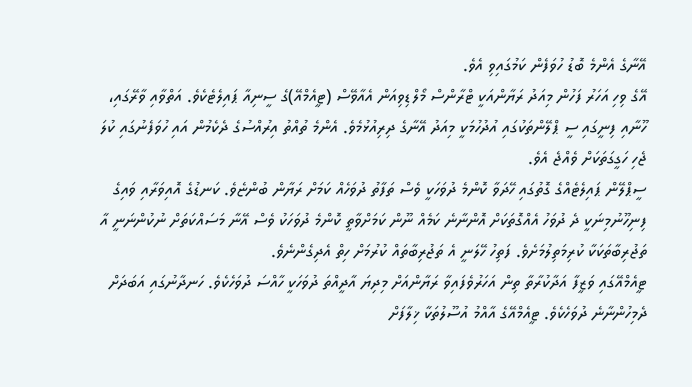އޭނާގެ އެންމެ ބޮޑު ހުވަފެން ކަމުގައިވި އެވެ.
އޭގެ ވިހި އަހަރު ފަހުން މިއަދު ރަޔާންއަކީ ޓްރާންސް މޯލްޑިވިއަން އެއާވޭސް (ޓީއެމްއޭ)ގެ ސީނިއާ ޕައިލެޓެކެވެ. އަތްވާއި ވާރޭގައި، ހޫނާއި ފިނީގައި ސީ ޕްލޭންތަކުގައި އުދުހުމަކީ މިއަދު އޭނާގެ ދިރިއުޅުމެވެ. އެންމެ ތުއްތު އިރުއްސުގެ ދެކެމުން އައި ހުވަފެނުގައި ކުލަ ޖެހި ހަގީގަތަކަށް ވެއްޖެ އެވެ.
ސީޕްލޭން ޕައިލެޓެއްގެ ގޮތުގައި ހޭދަވާ ކޮންމެ ދުވަހަކީ ވެސް ތަފާތު ދުވަހެއް ކަމަށް ރަޔާން ބުންޏެވެ. ކަނޑުގެ އޮއިވަރާއި ވައިގެ ފިނިހޫނުމިނަކީ ދެ ދުވަހު އެއްގޮތަކަށް އޮންނާނެ ކަމެއް ނޫން ކަމަށްވާތީ ކޮންމެ ދުވަހަކު ވެސް އޭނާ މަސައްކަތަށް ނުކުންނަނީ އާ ތަޖުރިބާތަކަކާ ކުރިމަތިލުމަށެވެ. ފަތިހު ހޭލަނީ އެ ތަޖުރިބާތައް ކުރުމަށް ހިތް އެދިގެންނެވެ.
ޓީއެމްއޭގައި ވަޒީފާ އަދާކުރާތާ ތިން އަހަރުވެފައިވާ ރަޔާންއަށް މިދިޔަ އާދީއްތަ ދުވަހަކީ ހާއްސަ ދުވަހެކެވެ. ހަނދާނުގައި އަބަދަށް ދެމިހުންނާނެ ދުވަހެކެވެ. ޓީއެމްއޭގެ އާއްމު އުސޫލުތަކާ ޚިލާފަށް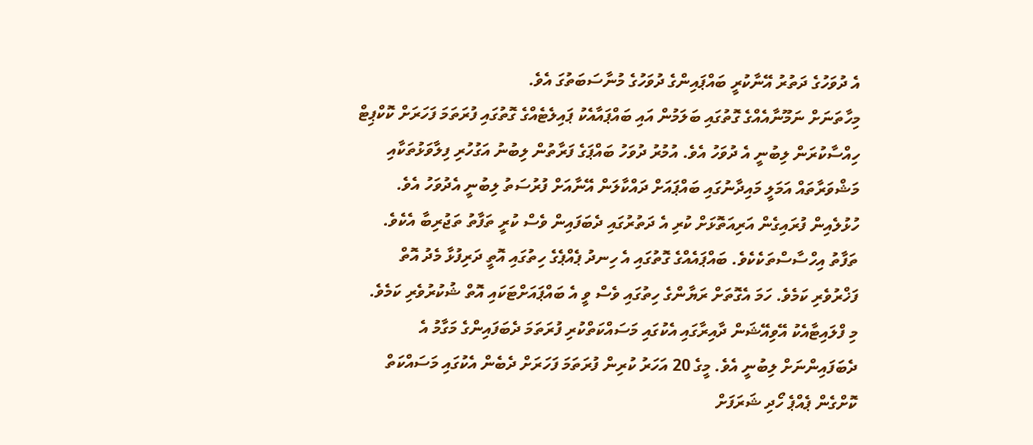އެ ދުވަހުގެ ދަތުރު އޭނާކުރީ ބައްޕައިންގެ ދުވަހުގެ މުނާސަބަތުގަ އެވެ.
މިހާތަނަށް ނަމޫނާއެއްގެ ގޮތުގައި ބަލަމުން އައި ބައްޕައާއެކު ޕައިލެޓެއްގެ ގޮތުގައި ފުރަތަމަ ފަހަރަށް ކޮކްޕިޓް ހިއްސާކުރަން ލިބުނީ އެ ދުވަހު އެވެ. އުމުރު ދުވަހު ބައްޕަގެ ފަރާތުން ލިބުނު އަގުހުރި ފިލާވަޅުތަކާއި މަޝްވަރާތައް އަމަލީ މައިދާނުގައި ބައްޕައަށް ދައްކާލަން އޭނާއަށް ފުރުސަތު ލިބުނީ އެދުވަހު އެވެ.
ހުޅުލެއިން ފުރައިގެން އަރިއަތޮޅަށް ކުރި އެ ދަތުރުގައި ދެބަފައިން ވެސް ކުރީ ތަފާތު ތަޖުރިބާ އެކެވެ. ތަފާތު އިހްސާސްތަކެކެވެ. ބައްޕައެއްގެ ގޮތުގައި އެ ހިނދު ޕެއްޕެގެ ހިތުގައި އޮތީ ދަރިފުޅާ މެދު އޮތް ފަޚްރުވެރި ކަމެވެ. ހަމަ އެގޮތަށް ރަޔާންގެ ހިތުގައި ވެސް ވީ އެ ބައްޕައަށްޓަކައި އޮތް ޝުކުރުވެރި ކަމެވެ.
މި ފްލައިޓާއެކު އޭވިއޭޝަން ދާއިރާގައި އެކުގައި މަސައްކަތްކުރި ފުރަތަމަ ދެބަފައިންގެ މަގާމު އެ ދެބަފައިންނަށް ލިބުނީ އެވެ. މީގެ 20 އަހަރު ކުރިން ފުރަތަމަ ފަހަރަށް ދެބެން އެކުގައި މަސައްކަތް ކޮށްގެން ޕެއްޕެ ހޯދި ޝަރަފަށް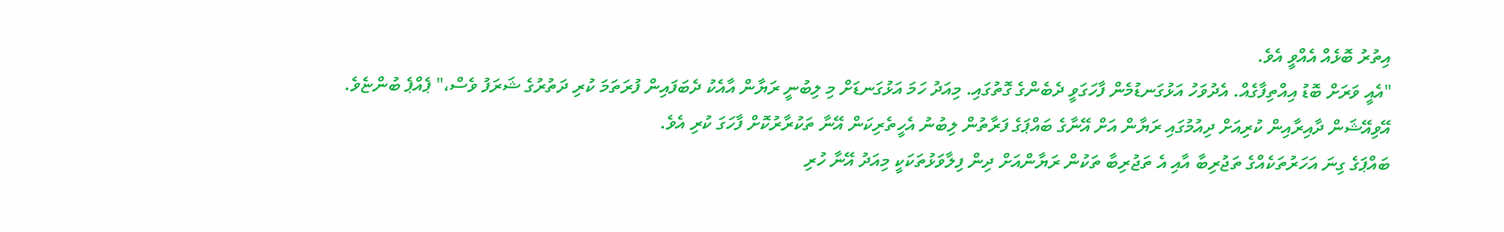އިތުރު ބޮޅެއް އެއްވީ އެވެ.
"އެއީ ވަރަށް ބޮޑު އިއްތިފާގެއް. އެދުވަހު އަޅުގަނޑުމެން ފާހަގަވީ ދެބެންގެ ގޮތުގައި. މިއަދު ހަމަ އަޅުގަނޑަށް މި ލިބުނީ ރަޔާން އާއެކު ދެބަފައިން ފުރަތަމަ ކުރި ދަތުރުގެ ޝަރަފު ވެސް،" ޕެއްޕެ ބުންޏެވެ.
އޭވިއޭޝަން ދާއިރާއިން ކުރިއަށް ދިއުމުގައި ރަޔާން އަށް އޭނާގެ ބައްޕަގެ ފަރާތުން ލިބުނު އެހީތެރިކަން އޭނާ ތަކުރާރުކޮށް ފާހަގަ ކުރި އެވެ.
ބައްޕަގެ ގިނަ އަހަރުތަކެއްގެ ތަޖުރިބާ އާއި އެ ތަޖުރިބާ ތަކުން ރަޔާންއަށް ދިން ފިލާވަޅުތަކަކީ މިއަދު އޭނާ ހުރި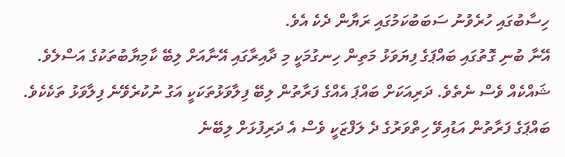ހިސާބުގައި ހުރެވުނު ސަބަބުކަމުގައި ރަޔާން ދެކެ އެވެ.
އޭނާ ބުނި ގޮތުގައި ބައްޕަގެ ފިޔަވަޅު މަތިން ހިނގުމަކީ މި ދާއިރާގައި އޭނާއަށް ލިބޭ ކާމިޔާބުތަކުގެ އަސްލެވެ.
ޝައްކެއް ވެސް ނެތެވެ. ދަރިއަކަށް ބައްޕަ އެއްގެ ފަރާތުން ލިބޭ ފިލާވަޅުތަކަކީ އަގު ނުކުރެވޭނެ ފިލާވަޅު ތަކެކެވެ. ބައްޕަގެ ފަރާތުން އަޑުއިވޭ ހިތްވަރުގެ ދެ ލަފްޒަކީ ވެސް އެ ދަރިފުޅަށް ލިބޭނެ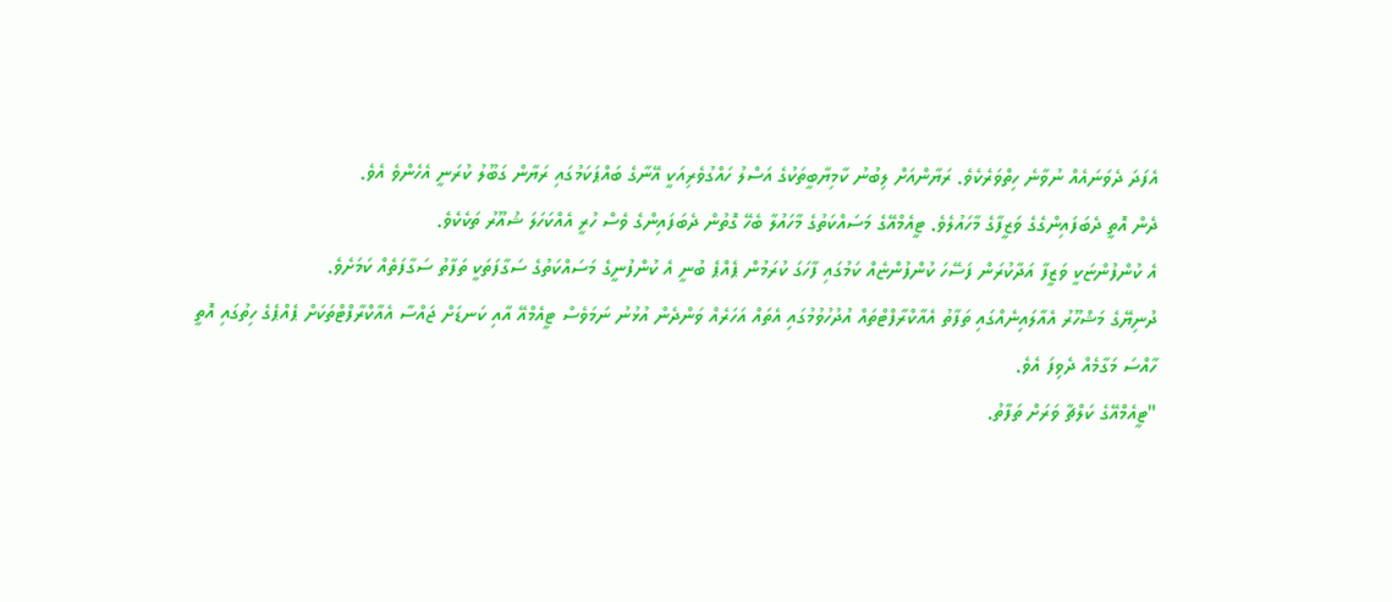އެފަދަ ދެވަނައެއް ނުވާނެ ހިތްވަރެކެވެ. ރަޔާންއަށް ލިބުނު ކާމިޔާބީތަކުގެ އަސްލު ހައްގުވެރިއަކީ އޭނާގެ ބައްޕަކަމުގައި ރަޔާން ގަބޫލު ކުރަނީ އެހެންވެ އެވެ.
ދެން އޮތީ ދެބަފައިންގެގެ ވަޒީފާގެ މާހައުލެވެ. ޓީއެމްއޭގެ މަސައްކަތުގެ މާހައުލާ ބެހޭ ގޮތުން ދެބަފައިންގެ ވެސް ހުރީ އެއްކަހަލަ ޝުއޫރު ތަކެކެވެ.
އެ ކުންފުންޏަކީ ވަޒީފާ އަދާކުރަން ފަސޭހަ ކުންފުންޏެއް ކަމުގައި ފާހަގަ ކުރަމުން ޕެއްޕެ ބުނީ އެ ކުންފުނީގެ މަސައްކަތުގެ ސަގާފަތަކީ ތަފާތު ސަގާފަތެއް ކަމަށެވެ.
ދުނިޔޭގެ މަޝްހޫރު އެއާލައިނެއްގައި ތަފާތު އެއާކްރާފްޓްތައް އުދުހުވުމުގައި އެތައް އަހަރެއް ވަންދެން އުޅުނު ނަމަވެސް ޓީއެމްއޭ އާއި ކަނޑަށް ޖައްސާ އެއާކްރާފްޓްތަކަށް ޕެއްޕެގެ ހިތުގައި އޮތީ ހާއްސަ މަގާމެއް ދެވިފަ އެވެ.
"ޓީއެމްއޭގެ ކަލްޗާ ވަރަށް ތަފާތު.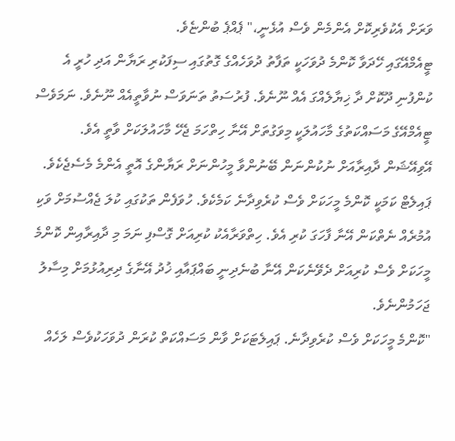ވަރަށް އެކުވެރިކޮށް އެންމެން ވެސް އުޅެނީ،" ޕެއްޕެ ބުންޏެވެ.
ޓީއެމްއޭގައި ހޭދަވާ ކޮންމެ ދުވަހަކީ ތަފާތު ދުވަހެއްގެ ގޮތުގައި ސިފަކުރި ރަޔާން އަދި ހުރީ އެ ކުންފުނި ދޫކޮށް ދާ ޚިޔާލެއްގަ އެއް ނޫނެވެ. ފުރުސަތު ތަނަވަސް ނުވާތީއެއް ނޫނެވެ. ނަމަވެސް ޓީއެމްއޭގެ މަސައްކަތުގެ މާހައުލަކީ މިވަގުތަށް އޭނާ ހިތްހަމަ ޖެހޭ މާހައުލަކަށް ވާތީ އެވެ.
އޭވިއޭޝަން ދާއިރާއަށް ނުކުންނަން ބޭނުންވާ މީހުންނަށް ރަޔާންގެ އޮތީ އެންމެ މެސެޖެކެވެ. ޕައިލެޓް ކަމަކީ ކޮންމެ މީހަކަށް ވެސް ކުރެވިދާނެ ކަމެކެވެ. ހުވަފެން ތަކުގައި ކުލަ ޖެއްސުމަށް ވަކި އުމުރެއް ނެތްކަން އޭނާ ފާހަގަ ކުރި އެވެ. ހިތްވަރާއެކު ކުރިއަށް ގޮސްފި ނަމަ މި ދާއިރާއިން ކޮންމެ މީހަކަށް ވެސް ކުރިއަށް ދެވޭނެކަން އޭނާ ބުނެދިނީ ބައްޕައާއި ޚުދު އޭނާގެ ދިރިއުޅުމަށް މިސާލު ޖަހަމުންނެވެ.
"ކޮންމެ މީހަކަށް ވެސް ކުރެވިދާނެ. ޕައިލެޓަކަށް ވާން މަސައްކަތް ކުރަން ދުވަހަކުވެސް ލަހެއް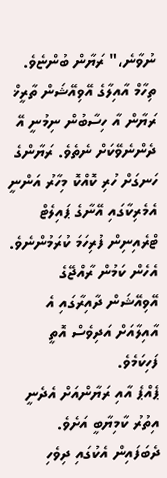ނުވާނެ،" ރަޔާން ބުންޏެވެ.
ތިހާމް އާއިލާގެ އޭވިއޭޝަން ތާރީޚް ރަޔާން އާ ހިސާބުން ނިމުނީ އޭ ދެންނެވޭކަށް ނެތެވެ. ރަޔާންގެ ހަނގަށް ހުރި ކޮއްކޮ މިހާރު އަންނީ އެމެރިކާގައި އޭނާގެ ޕައިލެޓް ޓްރެއިނިން ފުރިހަމަ ކުރަމުންނެވެ. އެހެން ކަމުން ރާއްޖޭގެ އޭވިއޭޝަން ދާއިރާގައި އެ އާއިލާއަށް އަދިވެސް އޮތީ ފަހިކަމެވެ.
ޕެއްޕެ އާއި ރަޔާންއަށް އެދެނީ އިތުރު ކާމިޔާބީ އަށެވެ. ދެބަފައިން އެކުގައި ދިވެހި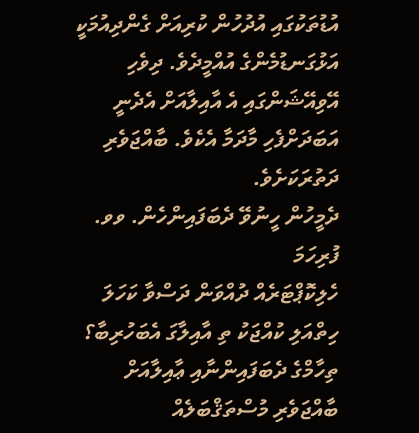އުޑުތަކުގައި އުދުހުން ކުރިއަށް ގެންދިއުމަކީ އަޅުގަނޑުމެންގެ އުއްމީދެވެ. ދިވެހި އޭވިއޭޝަންގައި އެ އާއިލާއަށް އެދެނީ އަބަދަށްފެހި މާދަމާ އެކެވެ. ބާއްޖަވެރި ދަތުރަކަށެވެ.
ދެމީހުން ހީނުވޭ ދެބަފައިންހެން. ވވ. ފުރިހަމަ
ހެލިކޮޕްޓަރެއް ދުއްވަން ދަސްވާ ކަހަލަ ހިތްއަލި ކުއްޖަކު ތި އާއިލާގަ އެބަހުރިބާ؟
ތިހާމްގެ ދެބަފައިންނާއި ޢާއިލާއަށް ބާއްޖަވެރި މުސްތަޤްބަލެއް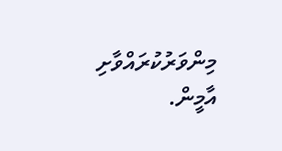މިންވަރުކުރައްވާށި އާމީން.